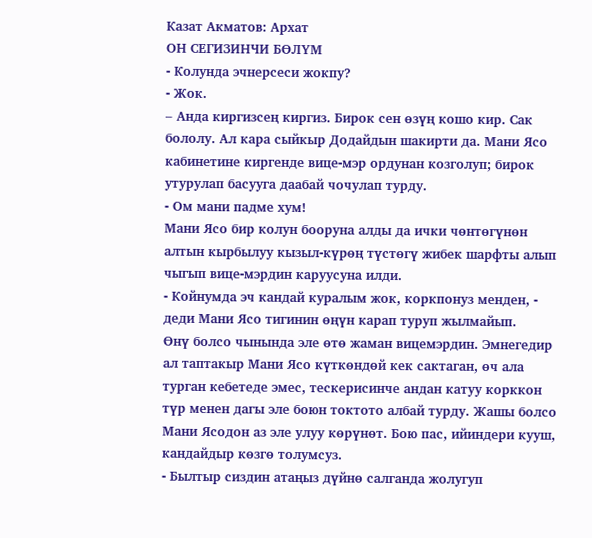Казат Акматов: Архат
ОН СЕГИЗИНЧИ БӨЛҮМ
- Колунда эчнерсеси жокпу?
- Жок.
– Анда киргизсең киргиз. Бирок сен өзүң кошо кир. Сак бололу. Ал кара сыйкыр Додайдын шакирти да. Мани Ясо кабинетине киргенде вице-мэр ордунан козголуп; бирок утурулап басууга даабай чочулап турду.
- Ом мани падме хум!
Мани Ясо бир колун бооруна алды да ички чөнтөгүнөн алтын кырбылуу кызыл-күрөң түстөгү жибек шарфты алып чыгып вице-мэрдин каруусуна илди.
- Койнумда эч кандай куралым жок, коркпонуз менден, - деди Мани Ясо тигинин өңүн карап туруп жылмайып.
Өнү болсо чынында эле өтө жаман вицемэрдин. Эмнегедир ал таптакыр Мани Ясо күткөндөй кек сактаган, өч ала турган кебетеде эмес, тескерисинче андан катуу корккон түр менен дагы эле боюн токтото албай турду. Жашы болсо Мани Ясодон аз эле улуу көрүнөт. Бою пас, ийиндери кууш, кандайдыр көзгө толумсуз.
- Былтыр сиздин атаңыз дүйнө салганда жолугуп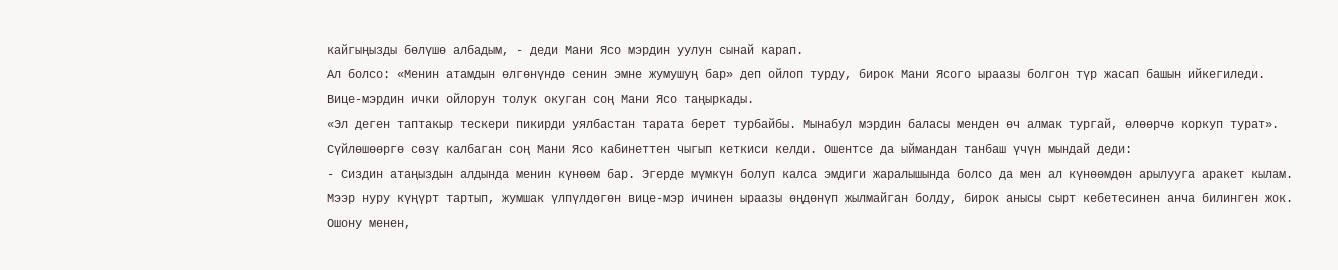кайгыңызды бөлүшө албадым, - деди Мани Ясо мэрдин уулун сынай карап.
Ал болсо: «Менин атамдын өлгөнүндө сенин эмне жумушуң бар» деп ойлоп турду, бирок Мани Ясого ыраазы болгон түр жасап башын ийкегиледи.
Вице-мэрдин ички ойлорун толук окуган соң Мани Ясо таңыркады.
«Эл деген таптакыр тескери пикирди уялбастан тарата берет турбайбы. Мынабул мэрдин баласы менден өч алмак тургай, өлөөрчө коркуп турат».
Сүйлөшөөргө сөзү калбаган соң Мани Ясо кабинеттен чыгып кеткиси келди. Ошентсе да ыймандан танбаш үчүн мындай деди:
- Сиздин атаңыздын алдында менин күнөөм бар. Эгерде мүмкүн болуп калса эмдиги жаралышында болсо да мен ал күнөөмдөн арылууга аракет кылам. Мээр нуру күңүрт тартып, жумшак үлпүлдөгөн вице-мэр ичинен ыраазы өңдөнүп жылмайган болду, бирок анысы сырт кебетесинен анча билинген жок.
Ошону менен,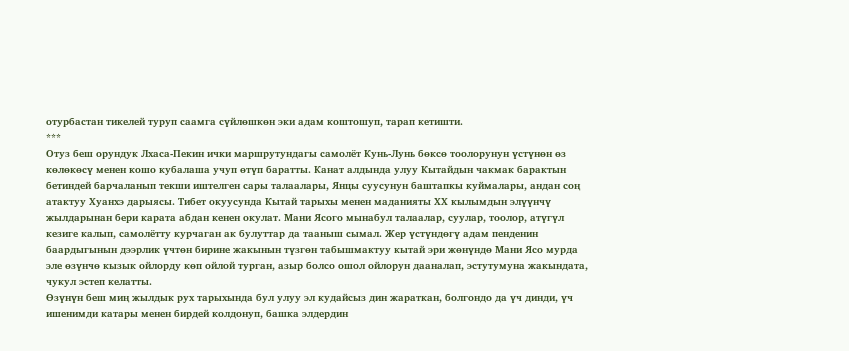отурбастан тикелей туруп саамга сүйлөшкөн эки адам коштошуп, тарап кетишти.
***
Отуз беш орундук Лхаса-Пекин ички маршрутундагы самолёт Кунь-Лунь бөксө тоолорунун үстүнөн өз көлөкөсү менен кошо кубалаша учуп өтүп баратты. Канат алдында улуу Кытайдын чакмак барактын бетиндей барчаланып текши иштелген сары талаалары, Янцы суусунун баштапкы куймалары, андан соң атактуу Хуанхэ дарыясы. Тибет окуусунда Кытай тарыхы менен маданияты ХХ кылымдын элүүнчү жылдарынан бери карата абдан кенен окулат. Мани Ясого мынабул талаалар, суулар, тоолор, атүгүл кезиге калып, самолётту курчаган ак булуттар да тааныш сымал. Жер үстүндөгү адам пенденин баардыгынын дээрлик үчтөн бирине жакынын түзгөн табышмактуу кытай эри жөнүндө Мани Ясо мурда эле өзүнчө кызык ойлорду көп ойлой турган, азыр болсо ошол ойлорун дааналап, эстутумуна жакындата, чукул эстеп келатты.
Өзүнүн беш миң жылдык рух тарыхында бул улуу эл кудайсыз дин жараткан, болгондо да үч динди, үч ишенимди катары менен бирдей колдонуп, башка элдердин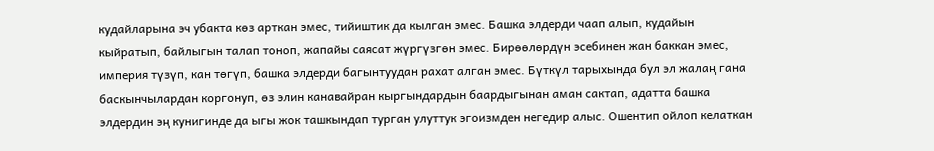кудайларына эч убакта көз арткан эмес, тийиштик да кылган эмес. Башка элдерди чаап алып, кудайын кыйратып, байлыгын талап тоноп, жапайы саясат жүргүзгөн эмес. Бирөөлөрдүн эсебинен жан баккан эмес, империя түзүп, кан төгүп, башка элдерди багынтуудан рахат алган эмес. Бүткүл тарыхында бул эл жалаң гана баскынчылардан коргонуп, өз элин канавайран кыргындардын баардыгынан аман сактап, адатта башка элдердин эң кунигинде да ыгы жок ташкындап турган улуттук эгоизмден негедир алыс. Ошентип ойлоп келаткан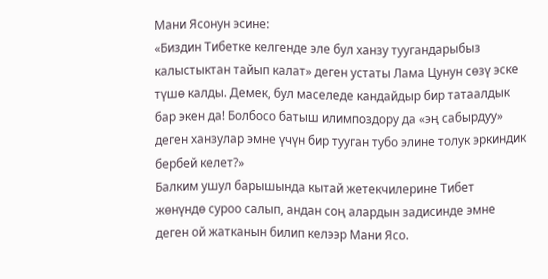Мани Ясонун эсине:
«Биздин Тибетке келгенде эле бул ханзу туугандарыбыз калыстыктан тайып калат» деген устаты Лама Цунун сөзү эске түшө калды. Демек, бул маселеде кандайдыр бир татаалдык бар экен да! Болбосо батыш илимпоздору да «эң сабырдуу» деген ханзулар эмне үчүн бир тууган тубо элине толук эркиндик бербей келет?»
Балким ушул барышында кытай жетекчилерине Тибет жөнүндө суроо салып, андан соң алардын задисинде эмне деген ой жатканын билип келээр Мани Ясо.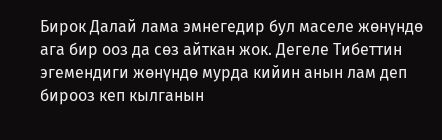Бирок Далай лама эмнегедир бул маселе жөнүндө ага бир ооз да сөз айткан жок. Дегеле Тибеттин эгемендиги жөнүндө мурда кийин анын лам деп бирооз кеп кылганын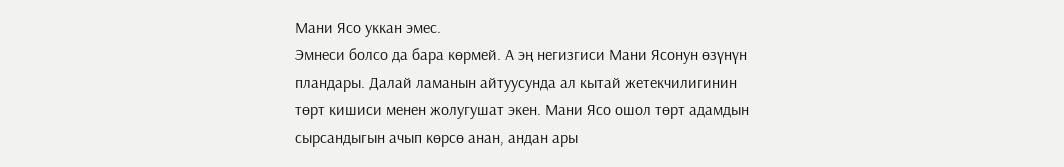Мани Ясо уккан эмес.
Эмнеси болсо да бара көрмей. А эң негизгиси Мани Ясонун өзүнүн пландары. Далай ламанын айтуусунда ал кытай жетекчилигинин төрт кишиси менен жолугушат экен. Мани Ясо ошол төрт адамдын сырсандыгын ачып көрсө анан, андан ары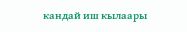кандай иш кылаары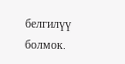белгилүү болмок.